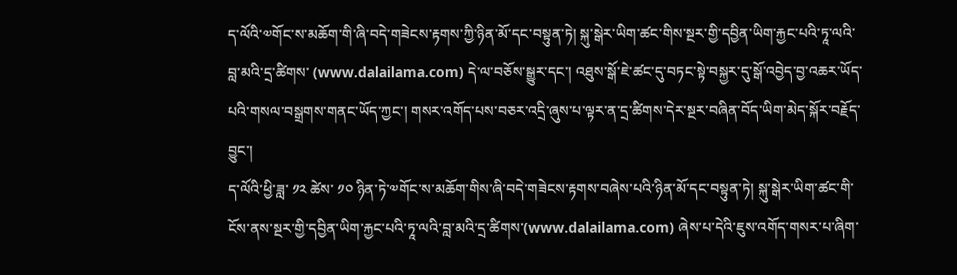ད་ལོའི་༧གོང་ས་མཆོག་གི་ཞི་བདེ་གཟེངས་རྟགས་ཀྱི་ཉིན་མོ་དང་བསྟུན་ཏེ། སྐུ་སྒེར་ཡིག་ཚང་གིས་སྔར་གྱི་དབྱིན་ཡིག་རྐྱང་པའི་ཏཱ་ལའི་བླ་མའི་དྲ་ཚིགས་ (www.dalailama.com) དེ་ལ་བཅོས་སྒྱུར་དང་། འཐུས་སྒོ་ཇེ་ཚང་དུ་བཏང་སྟེ་བསྐྱར་དུ་སྒོ་འབྱེད་བྱ་འཆར་ཡོད་པའི་གསལ་བསྒྲགས་གནང་ཡོད་ཀྱང་། གསར་འགོད་པས་བཅར་འདྲི་ཞུས་པ་ལྟར་ན་དྲ་ཚིགས་དེར་སྔར་བཞིན་བོད་ཡིག་མེད་སྐོར་བརྗོད་བྱུང་།
ད་ལོའི་ཕྱི་ཟླ་ ༡༢ ཚེས་ ༡༠ ཉིན་ཏེ་༧གོང་ས་མཆོག་གིས་ཞི་བདེ་གཟེངས་རྟགས་བཞེས་པའི་ཉིན་མོ་དང་བསྟུན་ཏེ། སྐུ་སྒེར་ཡིག་ཚང་གི་ངོས་ནས་སྔར་གྱི་དབྱིན་ཡིག་རྐྱང་པའི་ཏཱ་ལའི་བླ་མའི་དྲ་ཚིགས་(www.dalailama.com) ཞེས་པ་དེའི་ཇུས་འགོད་གསར་པ་ཞིག་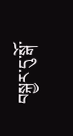བསྐྱར་དུ་སྒོ་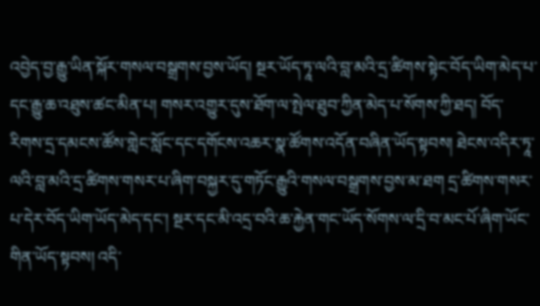འབྱེད་བྱ་རྒྱུ་ཡིན་སྐོར་གསལ་བསྒྲགས་བྱས་ཡོད། སྔར་ཡོད་ཏཱ་ལའི་བླ་མའི་དྲ་ཚིགས་སྟེང་བོད་ཡིག་མེད་པ་དང་རྒྱུ་ཆ་འཐུས་ཚང་མིན་པ། གསར་འགྱུར་དུས་ཐོག་ལ་སྤེལ་ཐུབ་ཀྱིན་མེད་པ་སོགས་ཀྱི་ཐད། བོད་རིགས་དྲ་དམངས་ཚོས་གླེང་སློང་དང་དགོངས་འཆར་སྣ་ཚོགས་འདོན་བཞིན་ཡོད་སྟབས། ཐེངས་འདིར་ཏཱ་ལའི་བླ་མའི་དྲ་ཚིགས་གསར་པ་ཞིག་བསྐྱར་དུ་གཏོང་རྒྱུའི་གསལ་བསྒྲགས་བྱས་མ་ཐག དྲ་ཚིགས་གསར་པ་དེར་བོད་ཡིག་ཡོད་མེད་དང་། སྔར་དང་མི་འདྲ་བའི་ཆ་རྐྱེན་གང་ཡོད་སོགས་ལ་དྲི་བ་མང་པོ་ཞིག་ཡོང་གིན་ཡོད་སྟབས། འདི་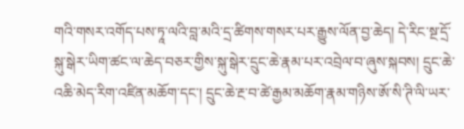གའི་གསར་འགོད་པས་ཏཱ་ལའི་བླ་མའི་དྲ་ཚིགས་གསར་པར་རྒྱུས་ལོན་བྱ་ཆེད། དེ་རིང་སྔ་དྲོ་སྐུ་སྒེར་ཡིག་ཚང་ལ་ཆེད་བཅར་གྱིས་སྐུ་སྒེར་དྲུང་ཆེ་རྣམ་པར་འབྲེལ་བ་ཞུས་སྐབས། དྲུང་ཆེ་འཆི་མེད་རིག་འཛིན་མཆོག་དང་། དྲུང་ཆེ་རྔ་བ་ཚེ་རྒྱམ་མཆོག་རྣམ་གཉིས་ཨོ་སི་ཊི་ལི་ཡར་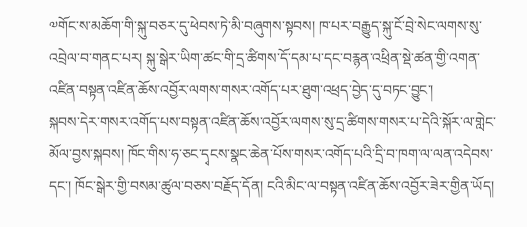༧གོང་ས་མཆོག་གི་སྐུ་བཅར་དུ་ཕེབས་ཏེ་མི་བཞུགས་སྟབས། ཁ་པར་བརྒྱུད་སྐུ་ངོ་བྲེ་སེང་ལགས་སུ་འབྲེལ་བ་གནང་པར། སྐུ་སྒེར་ཡིག་ཚང་གི་དྲ་ཚིགས་དོ་དམ་པ་དང་བརྙན་འཕྲིན་སྡེ་ཚན་གྱི་འགན་འཛིན་བསྟན་འཛིན་ཆོས་འབྱོར་ལགས་གསར་འགོད་པར་ཐུག་འཕྲད་བྱེད་དུ་བཏང་བྱུང་།
སྐབས་དེར་གསར་འགོད་པས་བསྟན་འཛིན་ཆོས་འབྱོར་ལགས་སུ་དྲ་ཚིགས་གསར་པ་དེའི་སྐོར་ལ་གླེང་མོལ་བྱས་སྐབས། ཁོང་གིས་ཧ་ཅང་དྭངས་སྣང་ཆེན་པོས་གསར་འགོད་པའི་དྲི་བ་ཁག་ལ་ལན་འདེབས་དང་། ཁོང་སྒེར་གྱི་བསམ་ཚུལ་བཅས་བརྗོད་དོན། ངའི་མིང་ལ་བསྟན་འཛིན་ཆོས་འབྱོར་ཟེར་གྱིན་ཡོད།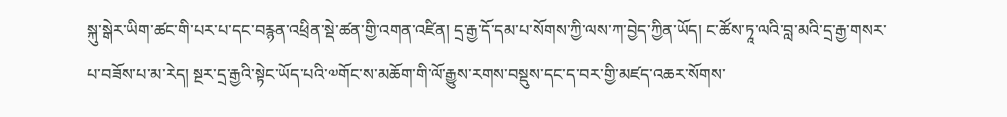སྐུ་སྒེར་ཡིག་ཚང་གི་པར་པ་དང་བརྙན་འཕྲིན་སྡེ་ཚན་གྱི་འགན་འཛིན། དྲ་རྒྱ་དོ་དམ་པ་སོགས་ཀྱི་ལས་ཀ་བྱེད་ཀྱིན་ཡོད། ང་ཚོས་ཏཱ་ལའི་བླ་མའི་དྲ་རྒྱ་གསར་པ་བཟོས་པ་མ་རེད། སྔར་དྲ་རྒྱའི་སྟེང་ཡོད་པའི་༧གོང་ས་མཆོག་གི་ལོ་རྒྱུས་རགས་བསྡུས་དང་ད་བར་གྱི་མཛད་འཆར་སོགས་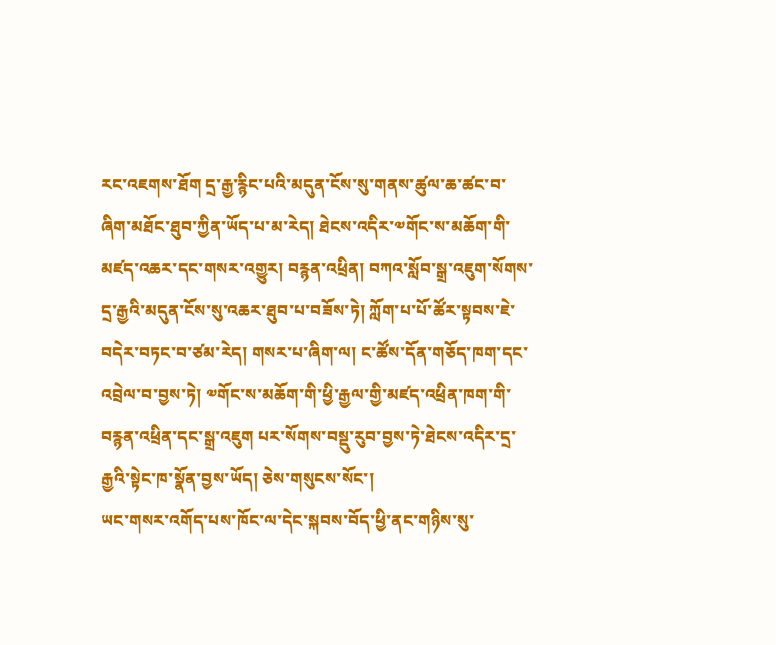རང་འཇགས་ཐོག དྲ་རྒྱ་རྙིང་པའི་མདུན་ངོས་སུ་གནས་ཚུལ་ཆ་ཚང་བ་ཞིག་མཐོང་ཐུབ་ཀྱིན་ཡོད་པ་མ་རེད། ཐེངས་འདིར་༧གོང་ས་མཆོག་གི་མཛད་འཆར་དང་གསར་འགྱུར། བརྙན་འཕྲིན། བཀའ་སློབ་སྒྲ་འཇུག་སོགས་དྲ་རྒྱའི་མདུན་ངོས་སུ་འཆར་ཐུབ་པ་བཟོས་ཏེ། ཀློག་པ་པོ་ཚོར་སྟབས་ཇེ་བདེར་བཏང་བ་ཙམ་རེད། གསར་པ་ཞིག་ལ། ང་ཚོས་དོན་གཅོད་ཁག་དང་འབྲེལ་བ་བྱས་ཏེ། ༧གོང་ས་མཆོག་གི་ཕྱི་རྒྱལ་གྱི་མཛད་འཕྲིན་ཁག་གི་བརྙན་འཕྲིན་དང་སྒྲ་འཇུག པར་སོགས་བསྡུ་རུབ་བྱས་ཏེ་ཐེངས་འདིར་དྲ་རྒྱའི་སྟེང་ཁ་སྣོན་བྱས་ཡོད། ཅེས་གསུངས་སོང་།
ཡང་གསར་འགོད་པས་ཁོང་ལ་དེང་སྐབས་བོད་ཕྱི་ནང་གཉིས་སུ་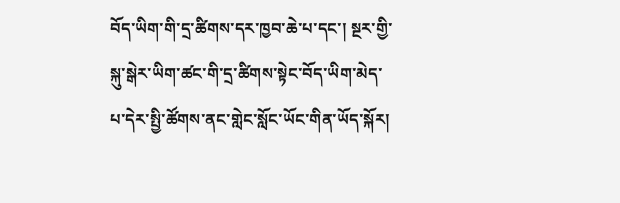བོད་ཡིག་གི་དྲ་ཚིགས་དར་ཁྱབ་ཆེ་པ་དང་། སྔར་གྱི་སྐུ་སྒེར་ཡིག་ཚང་གི་དྲ་ཚིགས་སྟེང་བོད་ཡིག་མེད་པ་དེར་སྤྱི་ཚོགས་ནང་གླེང་སློང་ཡོང་གིན་ཡོད་སྐོར།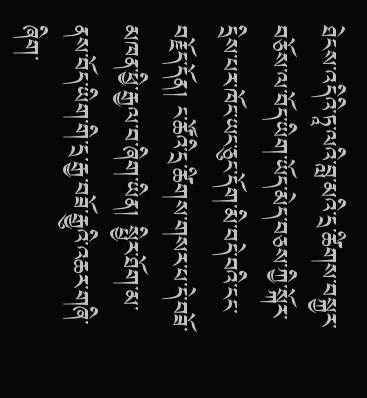ཐེངས་འདིའི་ཏཱ་ལའི་བླ་མའི་དྲ་ཚིགས་བསྐྱར་བཅོས་ལ་བོད་ཡིག་ཡོད་མེད་བཅས་ཀྱི་སྐོར་དྲིས་པར་ཁོང་ཡང་ཅུང་དོག་མི་བདེ་བའི་ངང་བརྗོད་དོན། ང་ཚོའི་དྲ་ཚིགས་གསར་པ་དེ་བཟོ་མཁན་ཕྱི་རྒྱལ་བ་ཞིག་ཡིན། སྤྱིར་ཐོག་མ་ནས་བོད་ཡིག་གི་དྲ་རྒྱ་བཟོ་རྒྱུའི་འཆར་གཞི་ཞིག་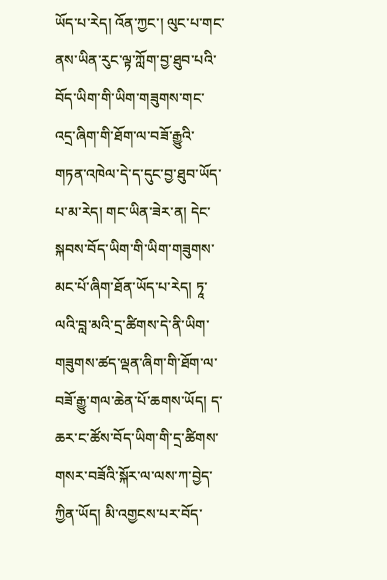ཡོད་པ་རེད། འོན་ཀྱང་། ལུང་པ་གང་ནས་ཡིན་རུང་ལྟ་ཀློག་བྱ་ཐུབ་པའི་བོད་ཡིག་གི་ཡིག་གཟུགས་གང་འདྲ་ཞིག་གི་ཐོག་ལ་བཟོ་རྒྱུའི་གཏན་འཁེལ་དེ་ད་དུང་བྱ་ཐུབ་ཡོད་པ་མ་རེད། གང་ཡིན་ཟེར་ན། དེང་སྐབས་བོད་ཡིག་གི་ཡིག་གཟུགས་མང་པོ་ཞིག་ཐོན་ཡོད་པ་རེད། ཏཱ་ལའི་བླ་མའི་དྲ་ཚིགས་དེ་ནི་ཡིག་གཟུགས་ཚད་ལྡན་ཞིག་གི་ཐོག་ལ་བཟོ་རྒྱུ་གལ་ཆེན་པོ་ཆགས་ཡོད། ད་ཆར་ང་ཚོས་བོད་ཡིག་གི་དྲ་ཚིགས་གསར་བཟོའི་སྐོར་ལ་ལས་ཀ་བྱེད་ཀྱིན་ཡོད། མི་འགྱངས་པར་བོད་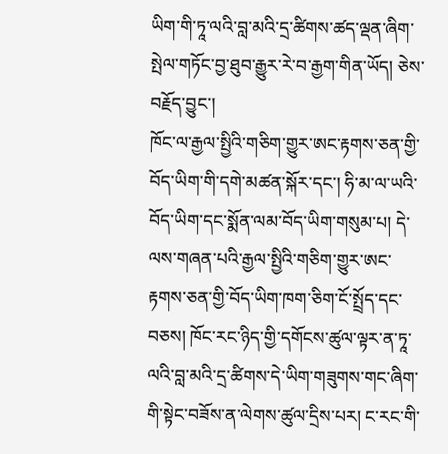ཡིག་གི་ཏཱ་ལའི་བླ་མའི་དྲ་ཚིགས་ཚད་ལྡན་ཞིག་སྤེལ་གཏོང་བྱ་ཐུབ་རྒྱུར་རེ་བ་རྒྱག་གིན་ཡོད། ཅེས་བརྗོད་བྱུང་།
ཁོང་ལ་རྒྱལ་སྤྱིའི་གཅིག་གྱུར་ཨང་རྟགས་ཅན་གྱི་བོད་ཡིག་གི་དགེ་མཚན་སྐོར་དང་། ཧི་མ་ལ་ཡའི་བོད་ཡིག་དང་སྨོན་ལམ་བོད་ཡིག་གསུམ་པ། དེ་ལས་གཞན་པའི་རྒྱལ་སྤྱིའི་གཅིག་གྱུར་ཨང་རྟགས་ཅན་གྱི་བོད་ཡིག་ཁག་ཅིག་ངོ་སྤྲོད་དང་བཅས། ཁོང་རང་ཉིད་གྱི་དགོངས་ཚུལ་ལྟར་ན་ཏཱ་ལའི་བླ་མའི་དྲ་ཚིགས་དེ་ཡིག་གཟུགས་གང་ཞིག་གི་སྟེང་བཟོས་ན་ལེགས་ཚུལ་དྲིས་པར། ང་རང་གི་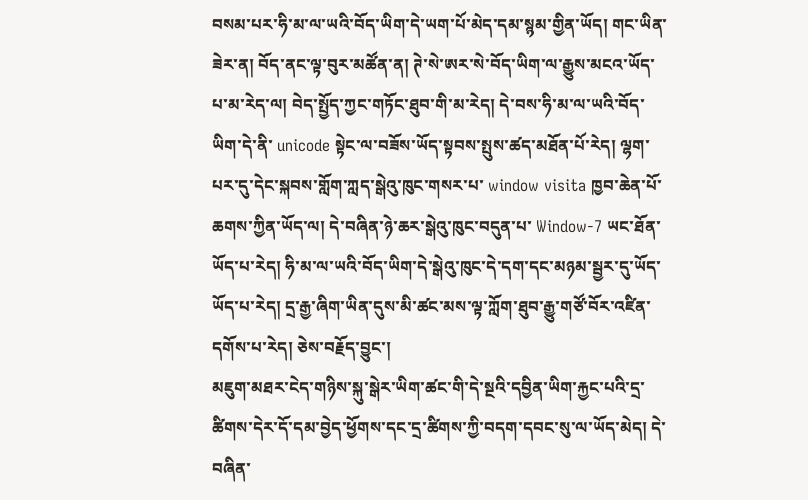བསམ་པར་ཧི་མ་ལ་ཡའི་བོད་ཡིག་དེ་ཡག་པོ་མེད་དམ་སྙམ་གྱིན་ཡོད། གང་ཡིན་ཟེར་ན། བོད་ནང་ལྟ་བུར་མཚོན་ན། ཊེ་སེ་ཨར་སེ་བོད་ཡིག་ལ་རྒྱུས་མངའ་ཡོད་པ་མ་རེད་ལ། བེད་སྤྱོད་ཀྱང་གཏོང་ཐུབ་གི་མ་རེད། དེ་བས་ཧི་མ་ལ་ཡའི་བོད་ཡིག་དེ་ནི་ unicode སྟེང་ལ་བཟོས་ཡོད་སྟབས་སྤུས་ཚད་མཐོན་པོ་རེད། ལྷག་པར་དུ་དེང་སྐབས་གློག་ཀླད་སྒེའུ་ཁུང་གསར་པ་ window visita ཁྱབ་ཆེན་པོ་ཆགས་ཀྱིན་ཡོད་ལ། དེ་བཞིན་ཉེ་ཆར་སྒེའུ་ཁུང་བདུན་པ་ Window-7 ཡང་ཐོན་ཡོད་པ་རེད། ཧི་མ་ལ་ཡའི་བོད་ཡིག་དེ་སྒེའུ་ཁུང་དེ་དག་དང་མཉམ་སྦྱར་དུ་ཡོད་ཡོད་པ་རེད། དྲ་རྒྱ་ཞིག་ཡིན་དུས་མི་ཚང་མས་ལྟ་ཀློག་ཐུབ་རྒྱུ་གཙོ་བོར་འཛིན་དགོས་པ་རེད། ཅེས་བརྗོད་བྱུང་།
མཇུག་མཐར་ངེད་གཉིས་སྐུ་སྒེར་ཡིག་ཚང་གི་དེ་སྔའི་དབྱིན་ཡིག་རྐྱང་པའི་དྲ་ཚིགས་དེར་དོ་དམ་བྱེད་ཕྱོགས་དང་དྲ་ཚིགས་ཀྱི་བདག་དབང་སུ་ལ་ཡོད་མེད། དེ་བཞིན་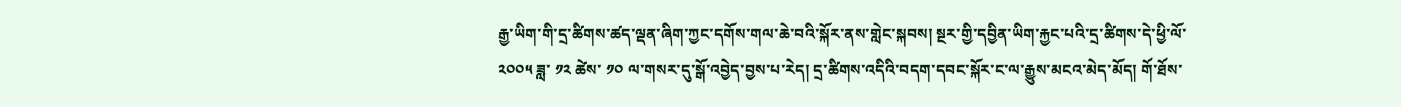རྒྱ་ཡིག་གི་དྲ་ཚིགས་ཚད་ལྡན་ཞིག་ཀྱང་དགོས་གལ་ཆེ་བའི་སྐོར་ནས་གླེང་སྐབས། སྔར་གྱི་དབྱིན་ཡིག་རྐྱང་པའི་དྲ་ཚིགས་དེ་ཕྱི་ལོ་ ༢༠༠༥ ཟླ་ ༡༢ ཚེས་ ༡༠ ལ་གསར་དུ་སྒོ་འབྱེད་བྱས་པ་རེད། དྲ་ཚིགས་འདིའི་བདག་དབང་སྐོར་ང་ལ་རྒྱུས་མངའ་མེད་མོད། གོ་ཐོས་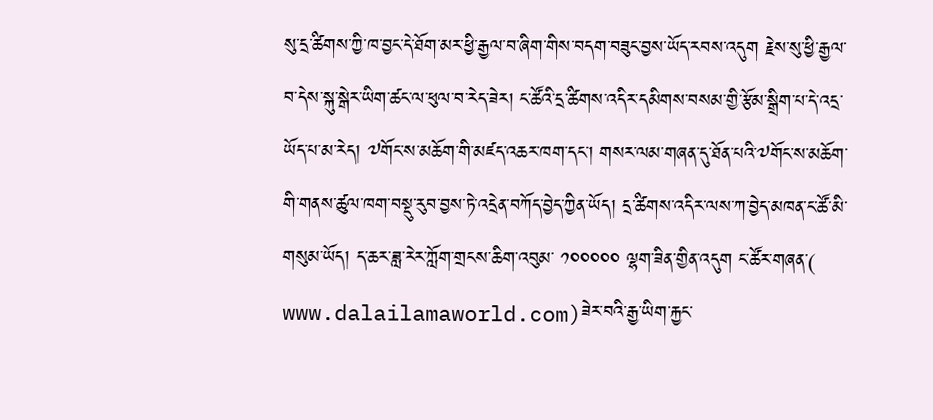སུ་དྲ་ཚིགས་ཀྱི་ཁ་བྱང་དེ་ཐོག་མར་ཕྱི་རྒྱལ་བ་ཞིག་གིས་བདག་བཟུང་བྱས་ཡོད་རབས་འདུག རྗེས་སུ་ཕྱི་རྒྱལ་བ་དེས་སྐུ་སྒེར་ཡིག་ཚང་ལ་ཕུལ་བ་རེད་ཟེར། ང་ཚོའི་དྲ་ཚིགས་འདིར་དམིགས་བསམ་གྱི་རྩོམ་སྒྲིག་པ་དེ་འདྲ་ཡོད་པ་མ་རེད། ༧གོང་ས་མཆོག་གི་མཛད་འཆར་ཁག་དང་། གསར་ལམ་གཞན་དུ་ཐོན་པའི་༧གོང་ས་མཆོག་གི་གནས་ཚུལ་ཁག་བསྡུ་རུབ་བྱས་ཏེ་འདྲེན་བཀོད་བྱེད་ཀྱིན་ཡོད། དྲ་ཚིགས་འདིར་ལས་ཀ་བྱེད་མཁན་ང་ཚོ་མི་གསུམ་ཡོད། ད་ཆར་ཟླ་རེར་ཀློག་གྲངས་ཆིག་འབུམ་ ༡༠༠༠༠༠ ལྷག་ཟིན་གྱིན་འདུག ང་ཚོར་གཞན་( www.dalailamaworld.com)ཟེར་བའི་རྒྱ་ཡིག་རྐྱང་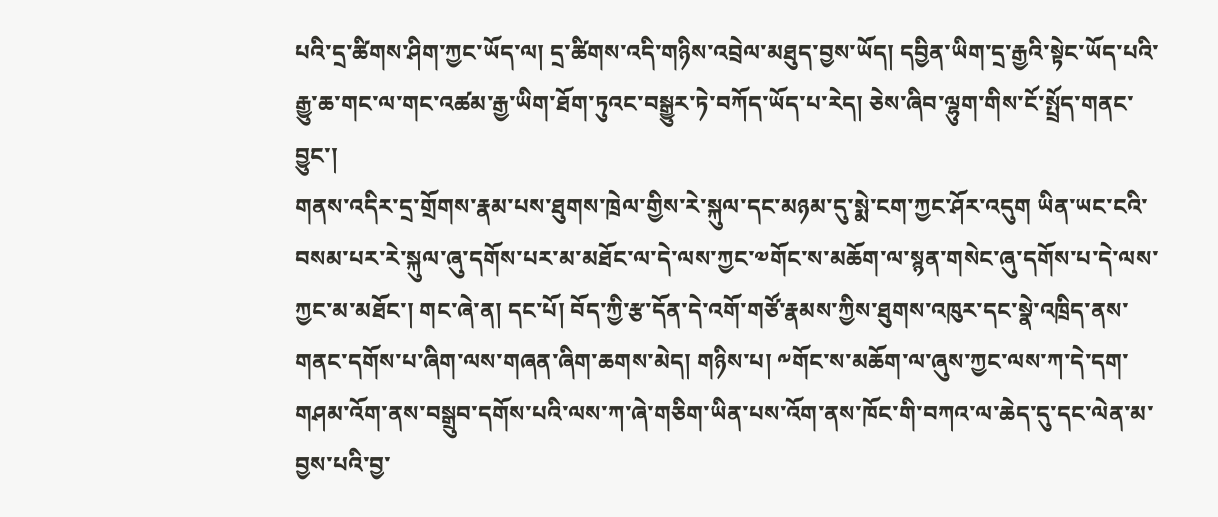པའི་དྲ་ཚིགས་ཤིག་ཀྱང་ཡོད་ལ། དྲ་ཚིགས་འདི་གཉིས་འབྲེལ་མཐུད་བྱས་ཡོད། དབྱིན་ཡིག་དྲ་རྒྱའི་སྟེང་ཡོད་པའི་རྒྱུ་ཆ་གང་ལ་གང་འཚམ་རྒྱ་ཡིག་ཐོག་ཏུའང་བསྒྱུར་ཏེ་བཀོད་ཡོད་པ་རེད། ཅེས་ཞིབ་ལྷུག་གིས་ངོ་སྤྲོད་གནང་བྱུང་།
གནས་འདིར་དྲ་གྲོགས་རྣམ་པས་ཐུགས་ཁྲེལ་གྱིས་རེ་སྐུལ་དང་མཉམ་དུ་སྨེ་ངག་ཀྱང་ཤོར་འདུག ཡིན་ཡང་ངའི་བསམ་པར་རེ་སྐུལ་ཞུ་དགོས་པར་མ་མཐོང་ལ་དེ་ལས་ཀྱང་༧གོང་ས་མཆོག་ལ་སྙན་གསེང་ཞུ་དགོས་པ་དེ་ལས་ཀྱང་མ་མཐོང་། གང་ཞེ་ན། དང་པོ། བོད་ཀྱི་རྩ་དོན་དེ་འགོ་གཙོ་རྣམས་ཀྱིས་ཐུགས་འཁུར་དང་སྣེ་འཁྲིད་ནས་གནང་དགོས་པ་ཞིག་ལས་གཞན་ཞིག་ཆགས་མེད། གཉིས་པ། ༸གོང་ས་མཆོག་ལ་ཞུས་ཀྱང་ལས་ཀ་དེ་དག་གཤམ་འོག་ནས་བསྒྲུབ་དགོས་པའི་ལས་ཀ་ཞེ་གཅིག་ཡིན་པས་འོག་ནས་ཁོང་གི་བཀའ་ལ་ཆེད་དུ་དང་ལེན་མ་བྱས་པའི་བྱ་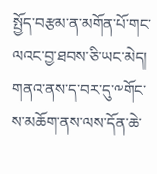སྤྱོད་བརྩམ་ན་མགོན་པོ་གང་ལའང་བྱ་ཐབས་ཅི་ཡང་མེད། གནའ་ནས་ད་བར་དུ་༸གོང་ས་མཆོག་ནས་ལས་དོན་ཆེ་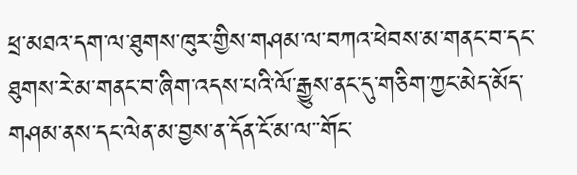ཕྲ་མཐའ་དག་ལ་ཐུགས་ཁུར་གྱིས་གཤམ་ལ་བཀའ་ཕེབས་མ་གནང་བ་དང་ཐུགས་རེ་མ་གནང་བ་ཞིག་འདས་པའི་ལོ་རྒྱུས་ནང་དུ་གཅིག་ཀྱང་མེད་མོད་གཤམ་ནས་དང་ལེན་མ་བྱས་ན་དོན་ངོ་མ་ལ་་གོང་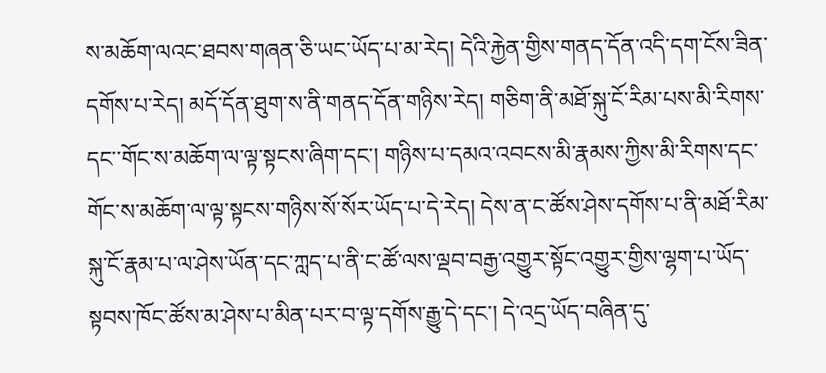ས་མཆོག་ལའང་ཐབས་གཞན་ཅི་ཡང་ཡོད་པ་མ་རེད། དེའི་རྐྱེན་གྱིས་གནད་དོན་འདི་དག་ངོས་ཟིན་དགོས་པ་རེད། མདོ་དོན་ཐུག་ས་ནི་གནད་དོན་གཉིས་རེད། གཅིག་ནི་མཐོ་སྐུ་ངོ་རིམ་པས་མི་རིགས་དང་་གོང་ས་མཆོག་ལ་ལྟ་སྟངས་ཞིག་དང་། གཉིས་པ་དམའ་འབངས་མི་རྣམས་ཀྱིས་མི་རིགས་དང་གོང་ས་མཆོག་ལ་ལྟ་སྟངས་གཉིས་སོ་སོར་ཡོད་པ་དེ་རེད། དེས་ན་ང་ཚོས་ཤེས་དགོས་པ་ནི་མཐོ་རིམ་སྐུ་ངོ་རྣམ་པ་ལ་ཤེས་ཡོན་དང་ཀླད་པ་ནི་ང་ཚོ་ལས་ལྡབ་བརྒྱ་འགྱུར་སྟོང་འགྱུར་གྱིས་ལྷག་པ་ཡོད་སྟབས་ཁོང་ཚོས་མ་ཤེས་པ་མིན་པར་བ་ལྟ་དགོས་རྒྱུ་དེ་དང་། དེ་འདྲ་ཡོད་བཞིན་དུ་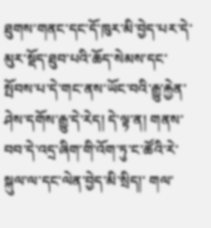ཐུགས་གནང་དང་དོ་ཁུར་མི་བྱེད་པར་དེ་མུར་སྡོད་ཐུབ་པའི་ཆོད་སེམས་དང་སྤོབས་པ་དེ་གང་ནས་ཡོང་བའི་རྒྱུ་རྐྱེན་ཤེས་དགོས་རྒྱུ་དེ་རེད། དེ་ལྟ་ན། གནས་བབ་དེ་འདྲ་ཞིག་གི་འོག་ཏུ་ང་ཚོའི་རེ་སྐུལ་ལ་དང་ལེན་བྱེད་མི་སྲིད།་ གལ་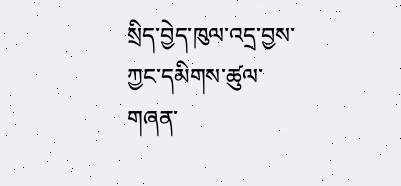སྲིད་བྱེད་ཁུལ་འདྲ་བྱས་ཀྱང་དམིགས་ཚུལ་གཞན་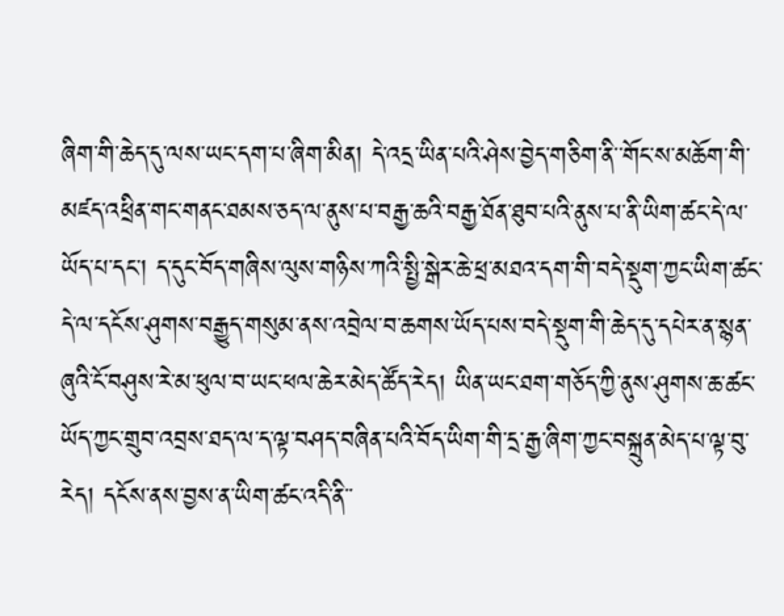ཞིག་གི་ཆེད་དུ་ལས་ཡང་དག་པ་ཞིག་མིན། དེ་འདྲ་ཡིན་པའི་ཤེས་བྱེད་གཅིག་ནི་་གོང་ས་མཆོག་གི་མཛད་འཕྲིན་གང་གནང་ཐམས་ཅད་ལ་ནུས་པ་བརྒྱ་ཆའི་བརྒྱ་ཐོན་ཐུབ་པའི་ནུས་པ་ནི་ཡིག་ཚང་དེ་ལ་ཡོད་པ་དང་། ད་དུང་བོད་གཞིས་ལུས་གཉིས་ཀའི་སྤྱི་སྒེར་ཆེ་ཕྲ་མཐའ་དག་གི་བདེ་སྡུག་ཀྱང་ཡིག་ཚང་དེ་ལ་དངོས་ཤུགས་བརྒྱུད་གསུམ་ནས་འབྲེལ་བ་ཆགས་ཡོད་པས་བདེ་སྡུག་གི་ཆེད་དུ་དཔེར་ན་སྙན་ཞུའི་ངོ་བཤུས་རེ་མ་ཕུལ་བ་ཡང་ཕལ་ཆེར་མེད་ཚོད་རེད། ཡིན་ཡང་ཐག་གཅོད་ཀྱི་ནུས་ཤུགས་ཆ་ཚང་ཡོད་ཀྱང་གྲུབ་འབྲས་ཐད་ལ་ད་ལྟ་བཤད་བཞིན་པའི་བོད་ཡིག་གི་དྲ་རྒྱ་ཞིག་ཀྱང་བསྐྲུན་མེད་པ་ལྟ་བུ་རེད། དངོས་ནས་བྱས་ན་ཡིག་ཚང་འདི་ནི་་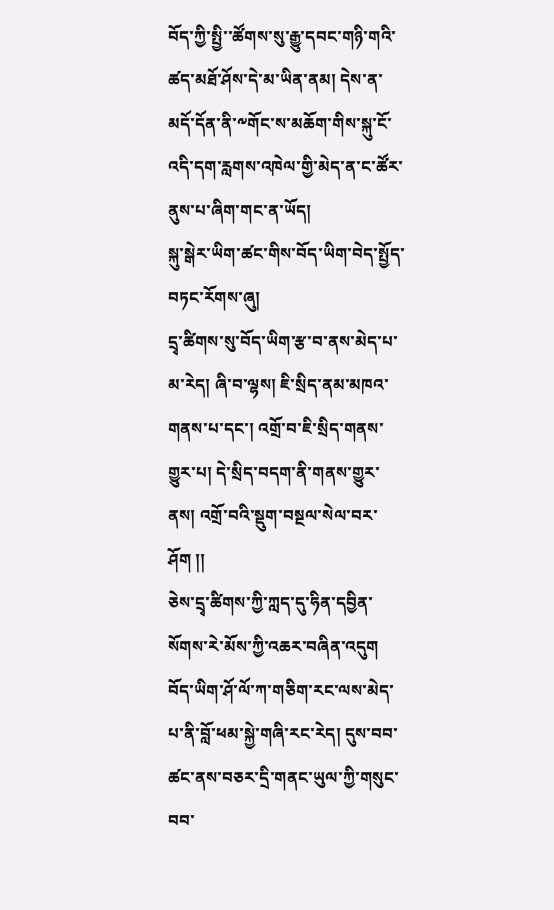བོད་ཀྱི་སྤྱི་་ཚོགས་སུ་རྒྱུ་དབང་གཉི་གའི་ཚད་མཐོ་ཤོས་དེ་མ་ཡིན་ནམ། དེས་ན་མདོ་དོན་ནི་༸གོང་ས་མཆོག་གིས་སྐུ་ངོ་འདི་དག་རླགས་འཁེལ་གྱི་མེད་ན་ང་ཚོར་ནུས་པ་ཞིག་གང་ན་ཡོད།
སྐུ་སྒེར་ཡིག་ཚང་གིས་བོད་ཡིག་བེད་སྤྱོད་བཏང་རོགས་ཞུ།
དྲྭ་ཚིགས་སུ་བོད་ཡིག་རྩ་བ་ནས་མེད་པ་མ་རེད། ཞི་བ་ལྷས། ཇི་སྲིད་ནམ་མཁའ་གནས་པ་དང་། འགྲོ་བ་ཇི་སྲིད་གནས་གྱུར་པ། དེ་སྲིད་བདག་ནི་གནས་གྱུར་ནས། འགྲོ་བའི་སྡུག་བསྔལ་སེལ་བར་ཤོག །།
ཅེས་དྲྭ་ཚིགས་ཀྱི་ཀླད་དུ་ཧིན་དབྱིན་སོགས་རེ་མོས་ཀྱི་འཆར་བཞིན་འདུག
བོད་ཡིག་ཤོ་ལོ་ཀ་གཅིག་རང་ལས་མེད་པ་ནི་བློ་ཕམ་སྐྱེ་གཞི་རང་རེད། དུས་བབ་ཚང་ནས་བཅར་དྲི་གནང་ཡུལ་ཀྱི་གསུང་བབ་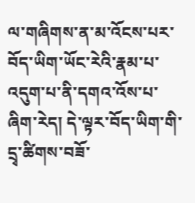ལ་གཞིགས་ན་མ་འོངས་པར་བོད་ཡིག་ཡོང་རེའི་རྣམ་པ་འདུག་པ་ནི་དགའ་འོས་པ་ཞིག་རེད། དེ་ལྟར་བོད་ཡིག་གི་དྲྭ་ཚིགས་བཟོ་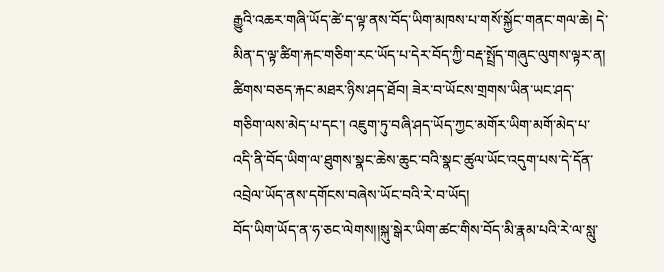རྒྱུའི་འཆར་གཞི་ཡོད་ཚེ་ད་ལྟ་ནས་བོད་ཡིག་མཁས་པ་གསོ་སྐྱོང་གནང་གལ་ཆེ། དེ་མིན་ད་ལྟ་ཚིག་རྐང་གཅིག་རང་ཡོད་པ་དེར་བོད་ཀྱི་བརྡ་སྤྲོད་གཞུང་ལུགས་ལྟར་ན། ཚིགས་བཅད་རྐང་མཐར་ཉིས་ཤད་ཐོབ། ཟེར་བ་ཡོངས་གྲགས་ཡིན་ཡང་ཤད་གཅིག་ལས་མེད་པ་དང་། འཇུག་ཏུ་བཞི་ཤད་ཡོད་ཀྱང་མགོར་ཡིག་མགོ་མེད་པ་འདི་ནི་བོད་ཡིག་ལ་ཐུགས་སྣང་ཆེས་ཆུང་བའི་སྣང་ཚུལ་ཡོང་འདུག་པས་དེ་དོན་འབྲེལ་ཡོད་ནས་དགོངས་བཞེས་ཡོང་བའི་རེ་བ་ཡོད།
བོད་ཡིག་ཡོད་ན་ཧ་ཅང་ལེགས།།སྐུ་སྒེར་ཡིག་ཚང་གིས་བོད་མི་རྣམ་པའི་རེ་ལ་སླུ་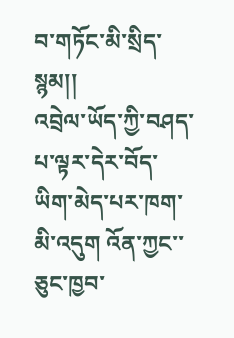བ་གཏོང་མི་སྲིད་སྙམ།།
འབྲེལ་ཡོད་ཀྱི་བཤད་པ་ལྟར་དེར་བོད་ཡིག་མེད་པར་ཁག་མི་འདུག འོན་ཀྱང་་
ཅུང་ཁྱབ་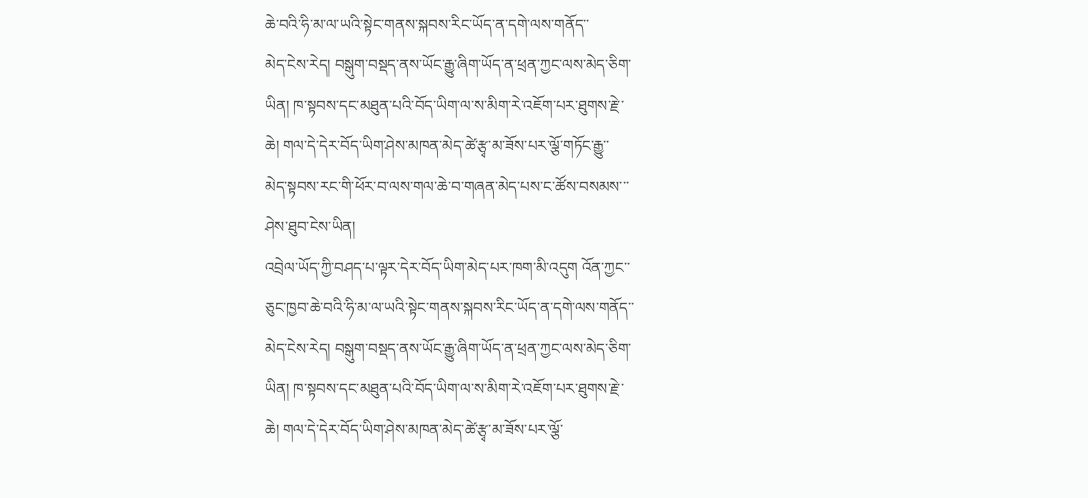ཆེ་བའི་ཧི་མ་ལ་ཡའི་སྟེང་གནས་སྐབས་རིང་ཡོད་ན་དགེ་ལས་གནོད་་
མེད་ངེས་རེད། བསྒུག་བསྡད་ནས་ཡོང་རྒྱུ་ཞིག་ཡོད་ན་ཕྲན་ཀྱང་ལས་མེད་ཅིག་
ཡིན། ཁ་སྟབས་དང་མཐུན་པའི་བོད་ཡིག་ལ་ས་མིག་རེ་འཇོག་པར་ཐུགས་རྗེ་་
ཆེ། གལ་དེ་དེར་བོད་ཡིག་ཤེས་མཁན་མེད་ཚེ་རྩྭ་མ་ཟོས་པར་ལྕོ་གཏོང་རྒྱུ་་
མེད་སྟབས་རང་གི་ཕོར་བ་ལས་གལ་ཆེ་བ་གཞན་མེད་པས་ང་ཚོས་བསམས་་་
ཤེས་ཐུབ་ངེས་ཡིན།
འབྲེལ་ཡོད་ཀྱི་བཤད་པ་ལྟར་དེར་བོད་ཡིག་མེད་པར་ཁག་མི་འདུག འོན་ཀྱང་་
ཅུང་ཁྱབ་ཆེ་བའི་ཧི་མ་ལ་ཡའི་སྟེང་གནས་སྐབས་རིང་ཡོད་ན་དགེ་ལས་གནོད་་
མེད་ངེས་རེད། བསྒུག་བསྡད་ནས་ཡོང་རྒྱུ་ཞིག་ཡོད་ན་ཕྲན་ཀྱང་ལས་མེད་ཅིག་
ཡིན། ཁ་སྟབས་དང་མཐུན་པའི་བོད་ཡིག་ལ་ས་མིག་རེ་འཇོག་པར་ཐུགས་རྗེ་་
ཆེ། གལ་དེ་དེར་བོད་ཡིག་ཤེས་མཁན་མེད་ཚེ་རྩྭ་མ་ཟོས་པར་ལྕོ་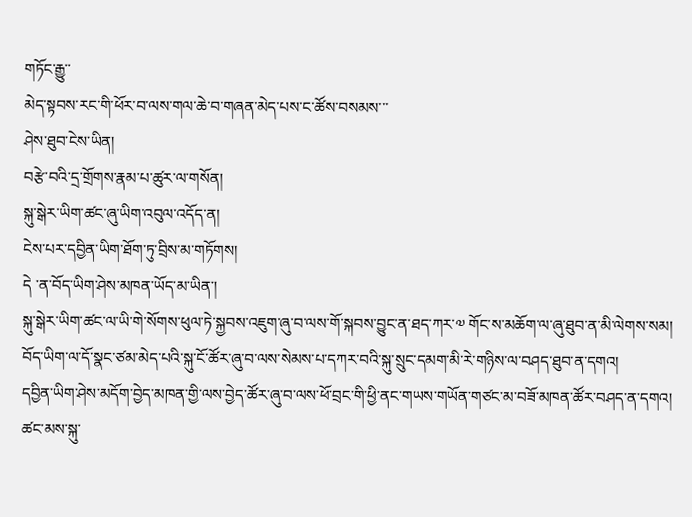གཏོང་རྒྱུ་་
མེད་སྟབས་རང་གི་ཕོར་བ་ལས་གལ་ཆེ་བ་གཞན་མེད་པས་ང་ཚོས་བསམས་་་
ཤེས་ཐུབ་ངེས་ཡིན།
བརྩེ་བའི་དྲ་གྲོགས་རྣམ་པ་ཚུར་ལ་གསོན།
སྐུ་སྒེར་ཡིག་ཚང་ཞུ་ཡིག་འབུལ་འདོད་ན།
ངེས་པར་དབྱིན་ཡིག་ཐོག་ཏུ་བྲིས་མ་གཏོགས།
དེ ་ན་བོད་ཡིག་ཤེས་མཁན་ཡོད་མ་ཡིན་།
སྐུ་སྒེར་ཡིག་ཚང་ལ་ཡི་གེ་སོགས་ཕུལ་ཏེ་སྐྱབས་འཇུག་ཞུ་བ་ལས་གོ་སྐབས་བྱུང་ན་ཐད་ཀར་༧ གོང་ས་མཆོག་ལ་ཞུ་ཐུབ་ན་མི་ལེགས་སམ། བོད་ཡིག་ལ་དོ་སྣང་ཙམ་མེད་པའི་སྐུ་ངོ་ཚོར་ཞུ་བ་ལས་སེམས་པ་དཀར་བའི་སྐུ་སྲུང་དམག་མི་རེ་གཉིས་ལ་བཤད་ཐུབ་ན་དགའ།
དབྱིན་ཡིག་ཤེས་མདོག་བྱེད་མཁན་གྱི་ལས་བྱེད་ཚོར་ཞུ་བ་ལས་ཕོ་བྲང་གི་ཕྱི་ནང་གཡས་གཡོན་གཙང་མ་བཟོ་མཁན་ཚོར་བཤད་ན་དགའ།
ཚང་མས་སྐུ་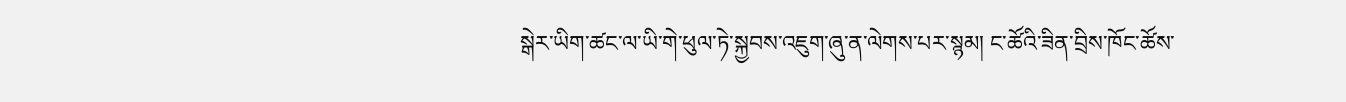སྒེར་ཡིག་ཚང་ལ་ཡི་གེ་ཕུལ་ཏེ་སྐྱབས་འཇུག་ཞུ་ན་ལེགས་པར་སྙམ། ང་ཚོའི་ཟིན་བྲིས་ཁོང་ཚོས་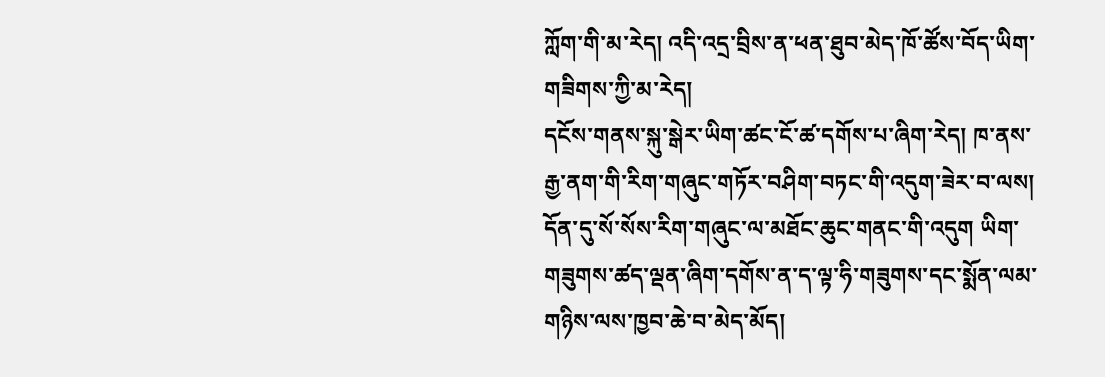ཀློག་གི་མ་རེད། འདི་འདྲ་བྲིས་ན་ཕན་ཐུབ་མེད་ཁོ་ཚོས་བོད་ཡིག་གཟིགས་ཀྱི་མ་རེད།
དངོས་གནས་སྐུ་སྒེར་ཡིག་ཚང་ངོ་ཚ་དགོས་པ་ཞིག་རེད། ཁ་ནས་རྒྱ་ནག་གི་རིག་གཞུང་གཏོར་བཤིག་བཏང་གི་འདུག་ཟེར་བ་ལས། དོན་དུ་སོ་སོས་རིག་གཞུང་ལ་མཐོང་ཆུང་གནང་གི་འདུག ཡིག་གཟུགས་ཚད་ལྡན་ཞིག་དགོས་ན་ད་ལྟ་ཧི་གཟུགས་དང་སྨོན་ལམ་གཉིས་ལས་ཁྱབ་ཆེ་བ་མེད་མོད།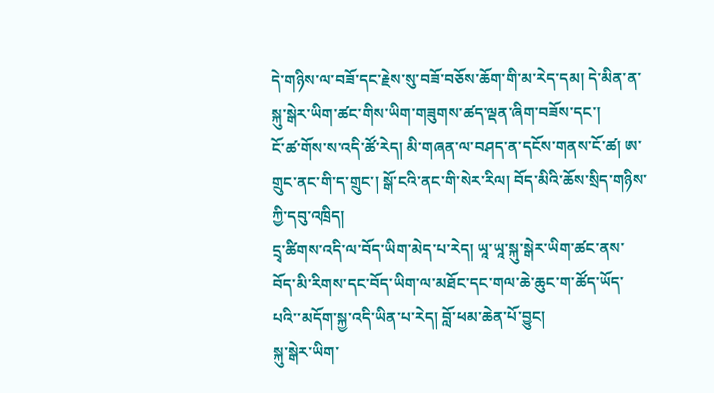དེ་གཉིས་ལ་བཟོ་དང་རྗེས་སུ་བཟོ་བཅོས་ཆོག་གི་མ་རེད་དམ། དེ་མིན་ན་སྐུ་སྒེར་ཡིག་ཚང་གིས་ཡིག་གཟུགས་ཚད་ལྡན་ཞིག་བཟོས་དང་།
ངོ་ཚ་གོས་ས་འདི་ཚོ་རེད། མི་གཞན་ལ་བཤད་ན་དངོས་གནས་ངོ་ཚ། ཨ་གྲུང་ནང་གི་ད་གྲུང་། སྒོ་ངའི་ནང་གི་སེར་རིལ། བོད་མིའི་ཆོས་སྲིད་གཉིས་ཀྱི་དབུ་འཁྲིད།
དྲྭ་ཚིགས་འདི་ལ་བོད་ཡིག་མེད་པ་རེད། ཡཱ་ཡཱ་སྐུ་སྒེར་ཡིག་ཚང་ནས་བོད་མི་རིགས་དང་བོད་ཡིག་ལ་མཐོང་དང་གལ་ཆེ་ཆུང་ག་ཚོད་ཡོད་པའི་་མདོག་སྐྱ་འདི་ཡིན་པ་རེད། བློ་ཕམ་ཆེན་པོ་བྱུང།
སྐུ་སྒེར་ཡིག་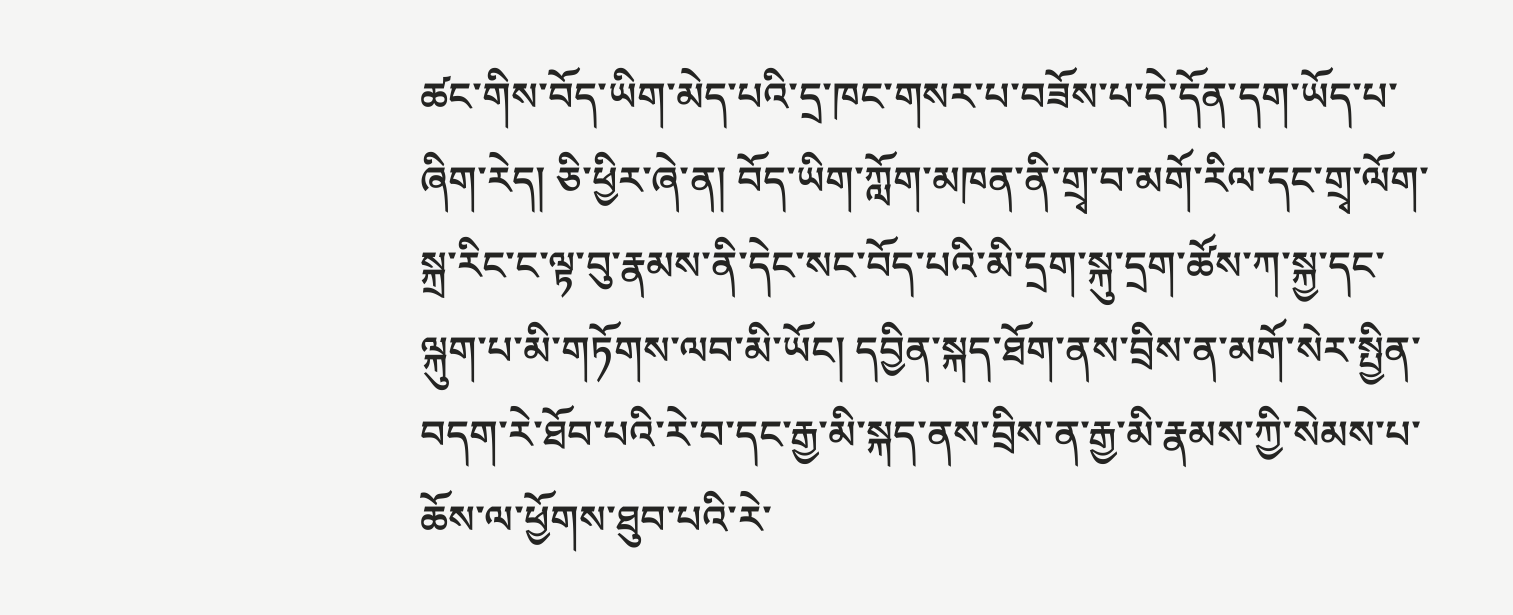ཚང་གིས་བོད་ཡིག་མེད་པའི་དྲ་ཁང་གསར་པ་བཟོས་པ་དེ་དོན་དག་ཡོད་པ་ཞིག་རེད། ཅི་ཕྱིར་ཞེ་ན། བོད་ཡིག་ཀློག་མཁན་ནི་གྲྭ་བ་མགོ་རིལ་དང་གྲྭ་ལོག་སྐྲ་རིང་ང་ལྟ་བུ་རྣམས་ནི་དེང་སང་བོད་པའི་མི་དྲག་སྐུ་དྲག་ཚོས་ཀ་སྐྱ་དང་ལྐུག་པ་མི་གཏོགས་ལབ་མི་ཡོང། དབྱིན་སྐད་ཐོག་ནས་བྲིས་ན་མགོ་སེར་སྤྱིན་བདག་རེ་ཐོབ་པའི་རེ་བ་དང་རྒྱ་མི་སྐད་ནས་བྲིས་ན་རྒྱ་མི་རྣམས་ཀྱི་སེམས་པ་ཆོས་ལ་ཕྱོགས་ཐུབ་པའི་རེ་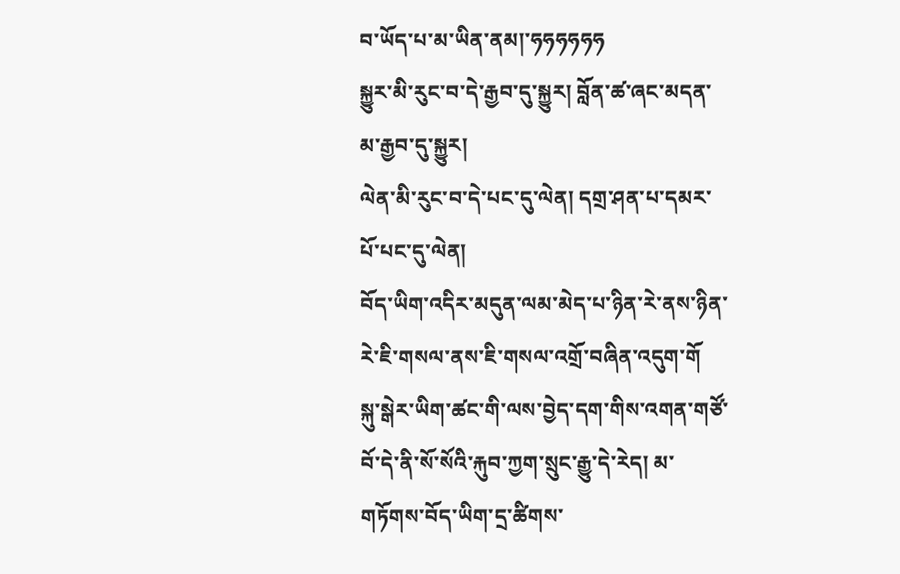བ་ཡོད་པ་མ་ཡིན་ནམ།་ཧཧཧཧཧཧ
སྐྱུར་མི་རུང་བ་དེ་རྒྱབ་དུ་སྐྱུར། བློན་ཚ་ཞང་མདན་མ་རྒྱབ་དུ་སྐྱུར།
ལེན་མི་རུང་བ་དེ་པང་དུ་ལེན། དགྲ་ཤན་པ་དམར་པོ་པང་དུ་ལེན།
བོད་ཡིག་འདིར་མདུན་ལམ་མེད་པ་ཉིན་རེ་ནས་ཉིན་རེ་ཇི་གསལ་ནས་ཇི་གསལ་འགྲོ་བཞིན་འདུག་གོ
སྐུ་སྒེར་ཡིག་ཚང་གི་ལས་བྱེད་དག་གིས་འགན་གཙོ་བོ་དེ་ནི་སོ་སོའི་རྐུབ་ཀྱག་སྲུང་རྒྱུ་དེ་རེད། མ་གཏོགས་བོད་ཡིག་དྲ་ཚིགས་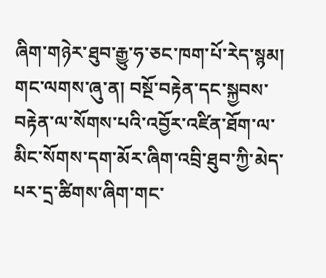ཞིག་གཉེར་ཐུབ་རྒྱུ་ཧ་ཅང་ཁག་པོ་རེད་སྙམ། གང་ལགས་ཞུ་ན། བསྔོ་བརྟེན་དང་སྐྱབས་བརྟེན་ལ་སོགས་པའི་འབྱོར་འཛིན་ཐོག་ལ་མིང་སོགས་དག་མོར་ཞིག་འབྲི་ཐུབ་ཀྱི་མེད་པར་དྲ་ཚིགས་ཞིག་གང་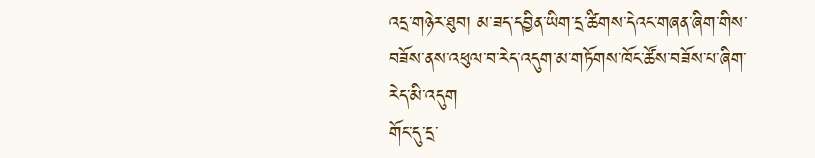འདྲ་གཉེར་ཐུབ། མ་ཟད་དབྱིན་ཡིག་དྲ་ཚིགས་དེའང་གཞན་ཞིག་གིས་བཟོས་ནས་འཕུལ་བ་རེད་འདུག་མ་གཏོགས་ཁོང་ཚོས་བཟོས་པ་ཞིག་རེད་མི་འདུག
གོང་དུ་དྲ་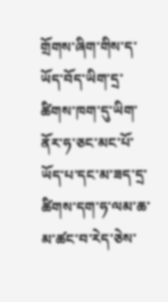གྲོགས་ཞིག་གིས་ད་ཡོད་བོད་ཡིག་དྲ་ཚིགས་ཁག་དུ་ཡིག་ནོར་ཧ་ཅང་མང་པོ་ཡོད་པ་དང་མ་ཟད་དྲ་ཚིགས་དག་ཧ་ལམ་ཆ་མ་ཚང་བ་རེད་ཅེས་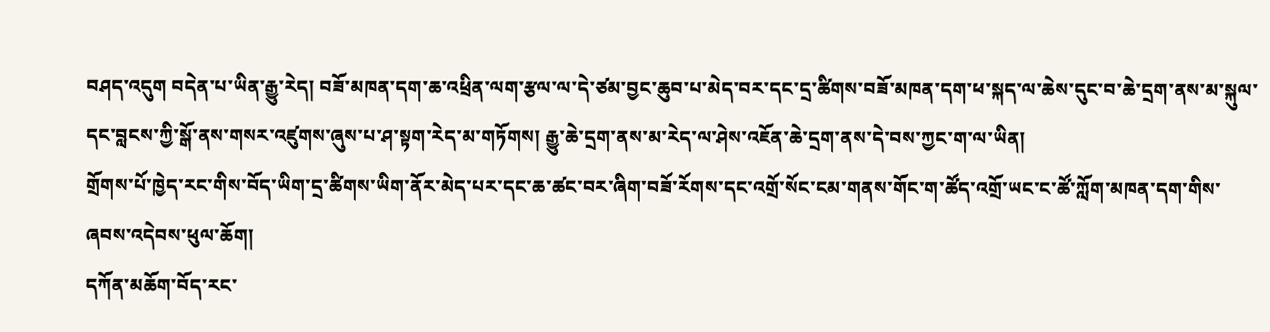བཤད་འདུག བདེན་པ་ཡིན་རྒྱུ་རེད། བཟོ་མཁན་དག་ཆ་འཕྲིན་ལག་རྩལ་ལ་དེ་ཙམ་བྱང་ཆུབ་པ་མེད་བར་དང་དྲ་ཚིགས་བཟོ་མཁན་དག་ཕ་སྐད་ལ་ཆེས་དུང་བ་ཆེ་དྲག་ནས་མ་སྐུལ་དང་བླངས་ཀྱི་སྒོ་ནས་གསར་འཛུགས་ཞུས་པ་ཤ་སྟག་རེད་མ་གཏོགས། རྒྱུ་ཆེ་དྲག་ནས་མ་རེད་ལ་ཤེས་འཇོན་ཆེ་དྲག་ནས་དེ་བས་ཀྱང་ག་ལ་ཡིན།
གྲོགས་པོ་ཁྱེད་རང་གིས་བོད་ཡིག་དྲ་ཚིགས་ཡིག་ནོར་མེད་པར་དང་ཆ་ཚང་བར་ཞིག་བཟོ་རོགས་དང་འགྲོ་སོང་ངམ་གནས་གོང་ག་ཚོད་འགྲོ་ཡང་ང་ཚོ་ཀློག་མཁན་དག་གིས་ཞབས་འདེབས་ཕུལ་ཆོག།
དཀོན་མཆོག་བོད་རང་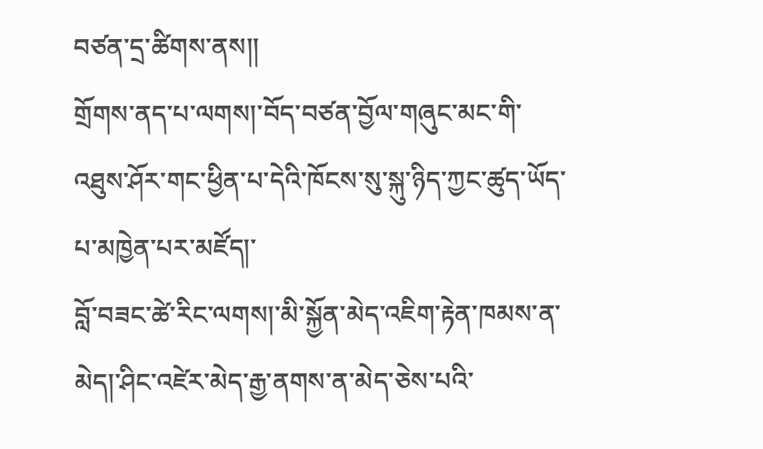བཙན་དྲ་ཚིགས་ནས།།
གྲོགས་ནད་པ་ལགས།་བོད་བཙན་བྱོལ་གཞུང་མང་གི་འཐུས་ཤོར་གང་ཕྱིན་པ་དེའི་ཁོངས་སུ་སྐུ་ཉིད་ཀྱང་ཚུད་ཡོད་པ་མཁྱེན་པར་མཛོད།་
བློ་བཟང་ཚེ་རིང་ལགས།་མི་སྐྱོན་མེད་འཇིག་རྟེན་ཁམས་ན་མེད།་ཤིང་འཛེར་མེད་རྒྱ་ནགས་ན་མེད་ཅེས་པའི་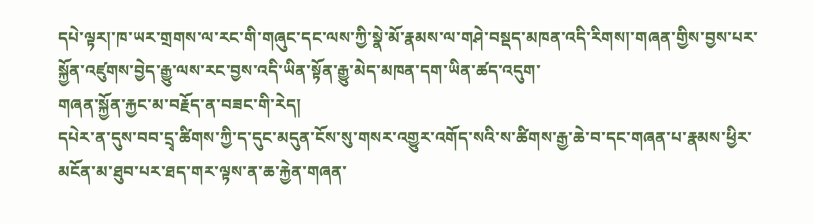དཔེ་ལྟར།་ཁ་ཡར་གྲགས་ལ་རང་གི་གཞུང་དང་ལས་ཀྱི་སྣེ་མོ་རྣམས་ལ་གཤེ་བསྡད་མཁན་འདི་རིགས།་གཞན་གྱིས་བྱས་པར་སྐྱོན་འཛུགས་བྱེད་རྒྱུ་ལས་རང་བྱས་འདི་ཡིན་སྟོན་རྒྱུ་མེད་མཁན་དག་ཡིན་ཚད་འདུག་
གཞན་སྐྱོན་རྐྱང་མ་བརྗོད་ན་བཟང་གི་རེད།
དཔེར་ན་དུས་བབ་དྲྭ་ཚིགས་ཀྱི་ད་དུང་མདུན་ངོས་སུ་གསར་འགྱུར་འགོད་སའི་ས་ཚིགས་རྒྱ་ཆེ་བ་དང་གཞན་པ་རྣམས་ཕྱིར་མངོན་མ་ཐུབ་པར་ཐད་གར་ལྟས་ན་ཆ་རྐྱེན་གཞན་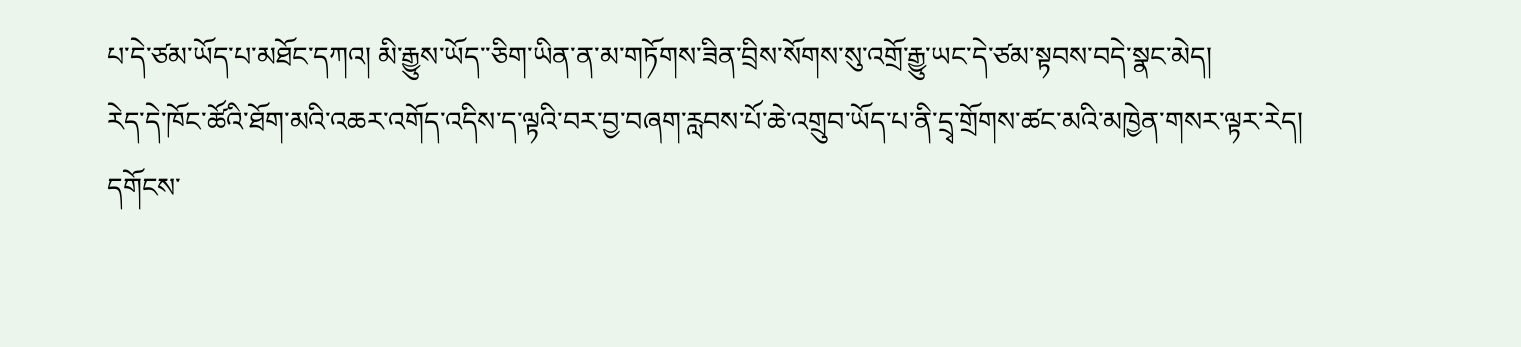པ་དེ་ཙམ་ཡོད་པ་མཐོང་དཀའ། མི་རྒྱུས་ཡོད་་ཅིག་ཡིན་ན་མ་གཏོགས་ཟིན་བྲིས་སོགས་སུ་འགྲོ་རྒྱུ་ཡང་དེ་ཙམ་སྟབས་བདེ་སྣང་མེད།
རེད་དེ་ཁོང་ཚོའི་ཐོག་མའི་འཆར་འགོད་འདིས་ད་ལྟའི་བར་བྱ་བཞག་རླབས་པོ་ཆེ་འགྲུབ་ཡོད་པ་ནི་དྲྭ་གྲོགས་ཚང་མའི་མཁྱེན་གསར་ལྟར་རེད།
དགོངས་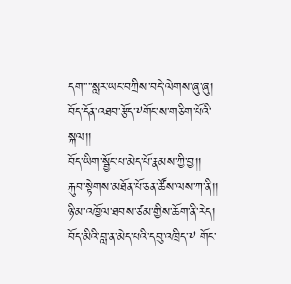དག་་་་སླར་ཡང་བཀྲིས་བདེ་ལེགས་ཞུ་ཞུ།
བོད་དོན་འཐབ་རྩོད་༸གོང་ས་གཅིག་པོའི་སྐལ།།
བོད་ཡིག་སྦྱོང་པ་མེད་པོ་རྣམས་ཀྱི་བྱ།།
རྐུབ་སྟེགས་མཐོན་པོ་ཅན་ཚོས་ལས་ཀ་ནི།།
ཉི་མ་འཁྱོལ་ཐབས་ཙམ་གྱིས་ཆོག་ནི་རེད།
བོད་མིའི་བླ་ན་མེད་པའི་དབུ་འཁྲིད་༸ གོང་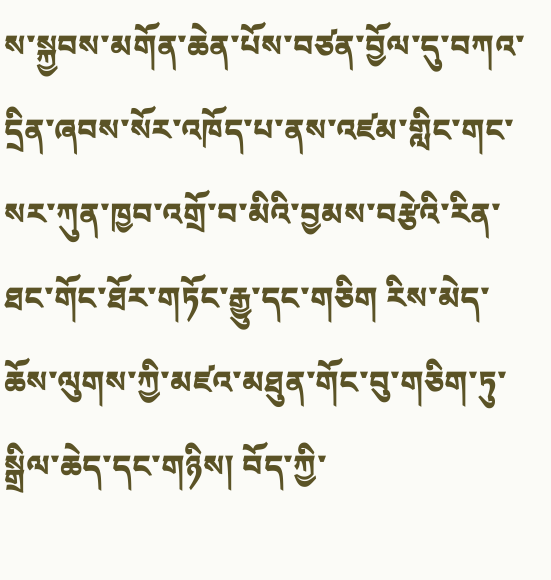ས་སྐྱབས་མགོན་ཆེན་པོས་བཙན་བྱོལ་དུ་བཀའ་དྲིན་ཞབས་སོར་འཁོད་པ་ནས་འཛམ་གླིང་གང་སར་ཀུན་ཁྱབ་འགྲོ་བ་མིའི་བྱམས་བརྩེའི་རིན་ཐང་གོང་ཐོར་གཏོང་རྒྱུ་དང་གཅིག རིས་མེད་ཆོས་ལུགས་ཀྱི་མཛའ་མཐུན་གོང་བུ་གཅིག་ཏུ་སྒྲིལ་ཆེད་དང་གཉིས། བོད་ཀྱི་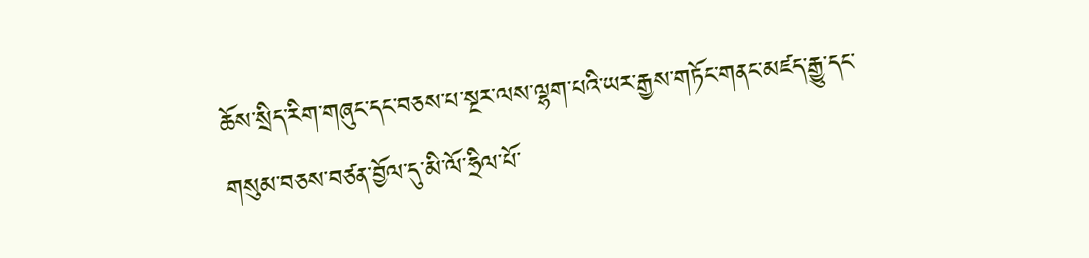ཆོས་སྲིད་རིག་གཞུང་དང་བཅས་པ་སྔར་ལས་ལྷག་པའི་ཡར་རྒྱས་གཏོང་གནང་མཛད་རྒྱུ་དང་གསུམ་བཅས་བཙན་བྱོལ་དུ་མི་ལོ་ཧྲིལ་པོ་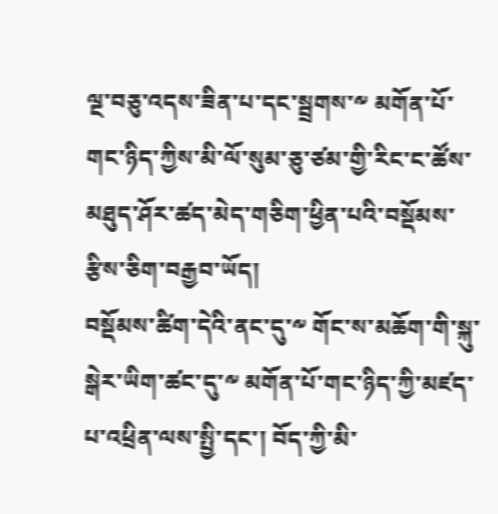ལྔ་བཅུ་འདས་ཟིན་པ་དང་སྦྲགས་༸ མགོན་པོ་གང་ཉིད་ཀྱིས་མི་ལོ་སུམ་ཅུ་ཙམ་གྱི་རིང་ང་ཚོས་མཐུད་ཤོར་ཚད་མེད་གཅིག་ཕྱིན་པའི་བསྡོམས་རྩིས་ཅིག་བརྒྱབ་ཡོད།
བསྡོམས་ཚིག་དེའི་ནང་དུ་༸ གོང་ས་མཆོག་གི་སྐུ་སྒེར་ཡིག་ཚང་དུ་༸ མགོན་པོ་གང་ཉིད་ཀྱི་མཛད་པ་འཕྲིན་ལས་སྤྱི་དང་། བོད་ཀྱི་མི་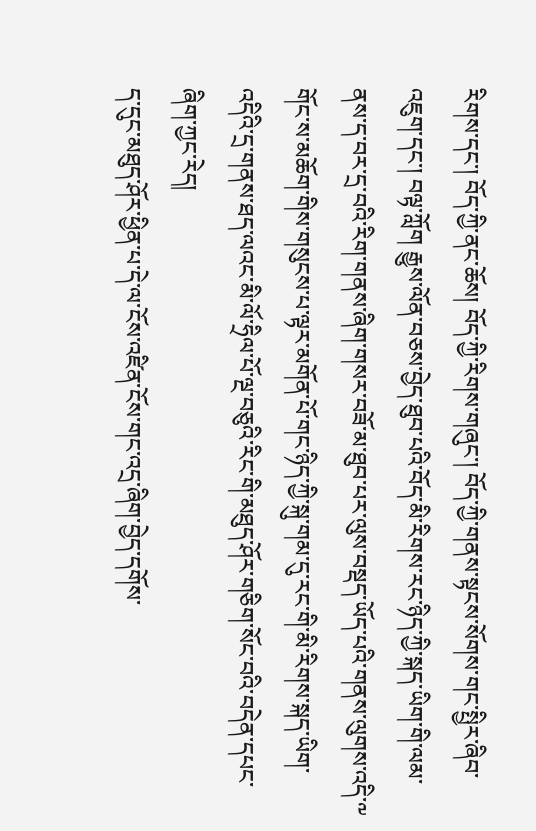རིགས་དང་། བོད་ཀྱི་ནང་ཆོས། བོད་ཀྱི་རིགས་གཞུང་། བོད་ཀྱི་གནས་སྟངས་སོགས་གང་སྤྱིར་ཞིབ་འཇུག་དང་། བལྟ་ཀློག རྒྱུས་ལོན་བཅས་བྱེད་ཐུབ་པའི་བོད་མི་རིགས་རང་ཉིད་ཀྱི་སྐད་ཡིག་གི་ལམ་ནས་ད་བར་དྲ་བའི་རིག་གནས་ཞིག་གསར་བཟོ་མ་ཐུབ་པར་ལུས་བསྡད་ཡོད་པའི་གནས་ལུགས་འདི་༸ གོང་ས་མཆོག་གིས་གསུངས་པ་ལྟར་མགོན་པོ་གང་ཉིད་ཀྱི་སྐུ་གམ་དུ་རང་གི་མི་རིགས་སྐད་ཡིག་འདིའི་དྲ་གནས་ཐད་ལའང་མི་ལོ་ཧྲིལ་པོ་ལྔ་བཅུའི་རིང་གི་མཐུད་ཤོར་གཅིག་སོང་བའི་བདེན་དཔང་ཞིག་ཀྱང་རེད།
ད་དུང་མཐུད་ཤོར་ཕྱིན་པ་དེ་ལ་ངོས་འཛིན་ངོས་གང་འདྲ་ཞིག་བྱེད་དགོས་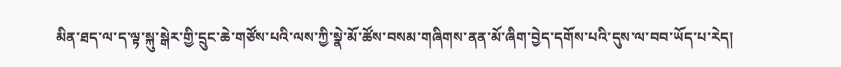མིན་ཐད་ལ་ད་ལྟ་སྐུ་སྒེར་གྱི་དྲུང་ཆེ་གཙོས་པའི་ལས་ཀྱི་སྣེ་མོ་ཚོས་བསམ་གཞིགས་ནན་མོ་ཞིག་བྱེད་དགོས་པའི་དུས་ལ་བབ་ཡོད་པ་རེད།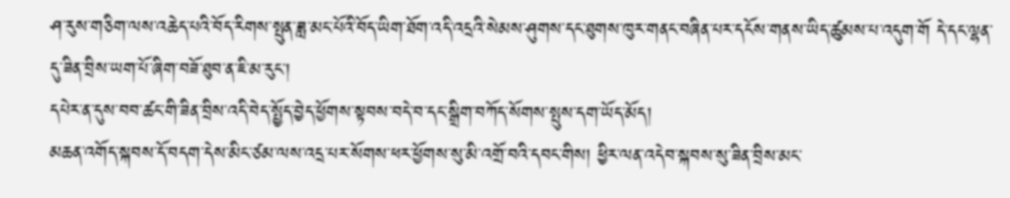ཤ་རུས་གཅིག་ལས་འཆེད་པའི་བོད་རིགས་སྤུན་ཟླ་མང་པོའི་བོད་ཡིག་ཐོག་འདི་འདྲའི་སེམས་ཤུགས་དང་ཐུགས་ཁུར་གནང་བཞིན་པར་དངོས་གནས་ཡིད་ཚུམས་པ་འདུག་གོ དེ་དང་ལྷན་དུ་ཟིན་བྲིས་ཡག་པོ་ཞིག་བཟོ་ཐུབ་ན་ཇི་མ་རུང་།
དཔེར་ན་དུས་བབ་ཚང་གི་ཟིན་བྲིས་འདི་བེད་སྤྱོད་བྱེད་ཕྱོགས་སྟབས་བདེ་བ་དང་སྒྲིག་བཀོད་སོགས་སྤུས་དག་ཡོད་མོད།
མཆན་འགོད་སྐབས་དོ་བདག་དེས་མིང་ཙམ་ལས་འདྲ་པར་སོགས་ཕར་ཕྱོགས་སུ་མི་འགྲོ་བའི་དབང་གིས། ཕྱིར་ལན་འདེབ་སྐབས་སུ་ཟིན་བྲིས་མང་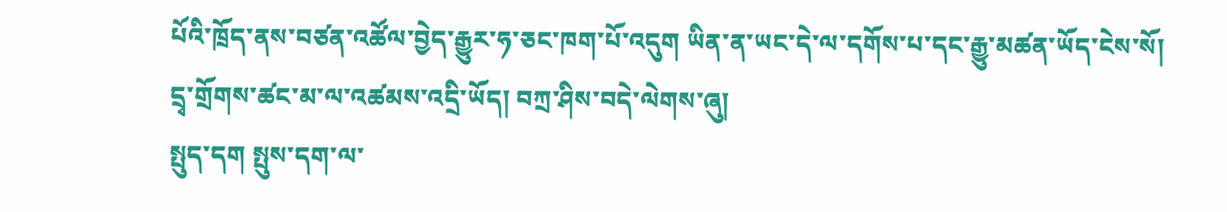པོའི་ཁྲོད་ནས་བཙན་འཚོལ་བྱེད་རྒྱུར་ཧ་ཅང་ཁག་པོ་འདུག ཡིན་ན་ཡང་དེ་ལ་དགོས་པ་དང་རྒྱུ་མཚན་ཡོད་ངེས་སོ།
དྲྭ་གྲོགས་ཚང་མ་ལ་འཚམས་འདྲི་ཡོད། བཀྲ་ཤིས་བདེ་ལེགས་ཞུ།
སྤུད་དག སྤུས་དག་ལ་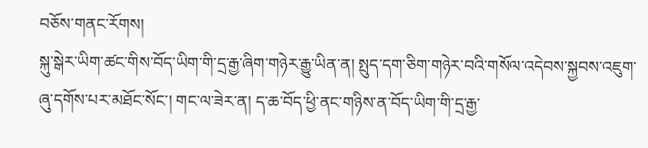བཅོས་གནང་རོགས།
སྐུ་སྒེར་ཡིག་ཚང་གིས་བོད་ཡིག་གི་དྲ་རྒྱ་ཞིག་གཉེར་རྒྱུ་ཡིན་ན། སྤུད་དག་ཅིག་གཉེར་བའི་གསོལ་འདེབས་སྐྱབས་འཇུག་ཞུ་དགོས་པར་མཐོང་སོང་། གང་ལ་ཟེར་ན། ད་ཆ་བོད་ཕྱི་ནང་གཉིས་ན་བོད་ཡིག་གི་དྲ་རྒྱ་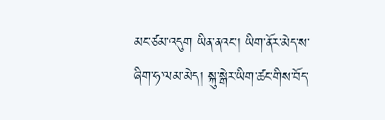མང་ཙམ་འདུག ཡིན་ནའང་། ཡིག་ནོར་མེད་ས་ཞིག་ཧ་ལམ་མེད། སྐུ་སྒེར་ཡིག་ཚང་གིས་བོད་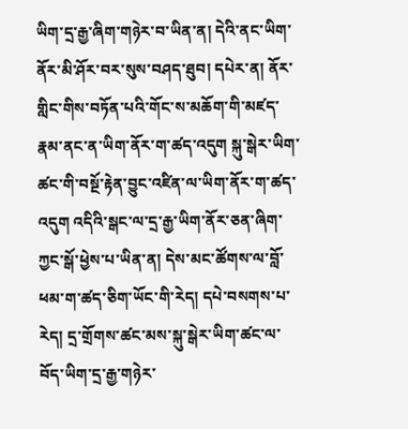ཡིག་དྲ་རྒྱ་ཞིག་གཉེར་བ་ཡིན་ན། དེའི་ནང་ཡིག་ནོར་མི་ཤོར་བར་སུས་བཤད་ཐུབ། དཔེར་ན། ནོར་གླིང་གིས་བཏོན་པའི་གོང་ས་མཆོག་གི་མཛད་རྣམ་ནང་ན་ཡིག་ནོར་ག་ཚད་འདུག སྐུ་སྒེར་ཡིག་ཚང་གི་བསྔོ་རྟེན་བྱུང་འཛིན་ལ་ཡིག་ནོར་ག་ཚད་འདུག འདིའི་སྒང་ལ་དྲ་རྒྱ་ཡིག་ནོར་ཅན་ཞིག་ཀྱང་སྒོ་ཕྱེས་པ་ཡིན་ན། དེས་མང་ཚོགས་ལ་བློ་ཕམ་ག་ཚད་ཅིག་ཡོང་གི་རེད། དཔེ་བསགས་པ་རེད། དྲ་གྲོགས་ཚང་མས་སྐུ་སྒེར་ཡིག་ཚང་ལ་བོད་ཡིག་དྲ་རྒྱ་གཉེར་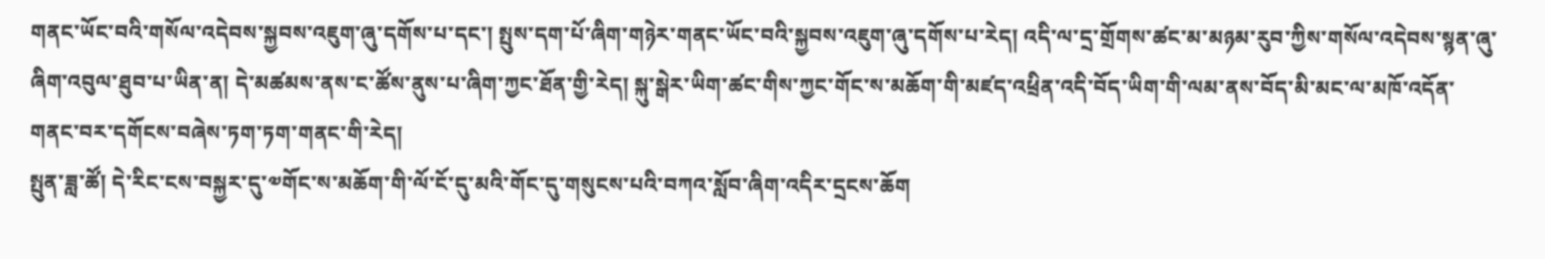གནང་ཡོང་བའི་གསོལ་འདེབས་སྐྱབས་འཇུག་ཞུ་དགོས་པ་དང་། སྤུས་དག་པོ་ཞིག་གཉེར་གནང་ཡོང་བའི་སྐྱབས་འཇུག་ཞུ་དགོས་པ་རེད། འདི་ལ་དྲ་གྲོགས་ཚང་མ་མཉམ་རུབ་ཀྱིས་གསོལ་འདེབས་སྙན་ཞུ་ཞིག་འབུལ་ཐུབ་པ་ཡིན་ན། དེ་མཚམས་ནས་ང་ཚོས་ནུས་པ་ཞིག་ཀྱང་ཐོན་གྱི་རེད། སྐུ་སྒེར་ཡིག་ཚང་གིས་ཀྱང་གོང་ས་མཆོག་གི་མཛད་འཕྲིན་འདི་བོད་ཡིག་གི་ལམ་ནས་བོད་མི་མང་ལ་མཁོ་འདོན་གནང་བར་དགོངས་བཞེས་ཏག་ཏག་གནང་གི་རེད།
སྤུན་ཟླ་ཚོ། དེ་རིང་ངས་བསྐྱར་དུ་༧གོང་ས་མཆོག་གི་ལོ་ངོ་དུ་མའི་གོང་དུ་གསུངས་པའི་བཀའ་སློབ་ཞིག་འདིར་དྲངས་ཆོག